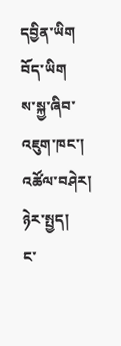དབྱིན་ཡིག
བོད་ཡིག
ས་སྐྱ་ཞིབ་འཇུག་ཁང་།
འཚོལ་བཤེར།
ཉེར་སྤྱད།
ང་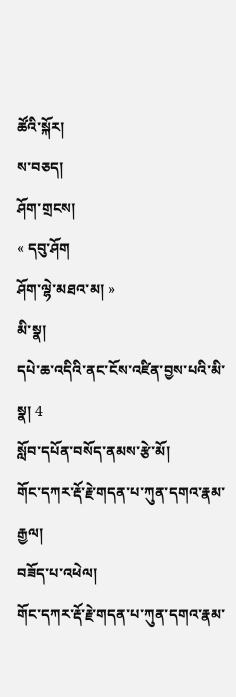ཚོའི་སྐོར།
ས་བཅད།
ཤོག་གྲངས།
« དབུ་ཤོག
ཤོག་ལྷེ་མཐའ་མ། »
མི་སྣ།
དཔེ་ཆ་འདིའི་ནང་ངོས་འཛིན་བྱས་པའི་མི་སྣ། 4
སློབ་དཔོན་བསོད་ནམས་རྩེ་མོ།
གོང་དཀར་རྡོ་རྗེ་གདན་པ་ཀུན་དགའ་རྣམ་རྒྱལ།
བཟོད་པ་འཕེལ།
གོང་དཀར་རྡོ་རྗེ་གདན་པ་ཀུན་དགའ་རྣམ་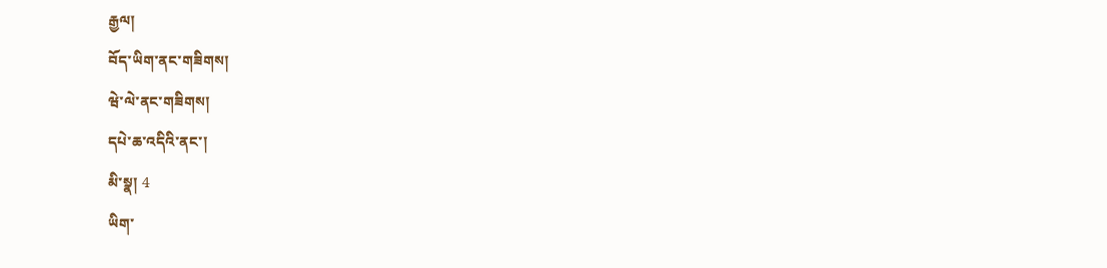རྒྱལ།
བོད་ཡིག་ནང་གཟིགས།
ཝེ་ལེ་ནང་གཟིགས།
དཔེ་ཆ་འདིའི་ནང་།
མི་སྣ། 4
ཡིག་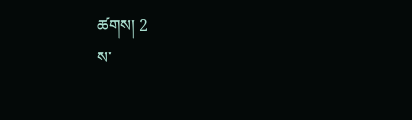ཚགས། 2
ས་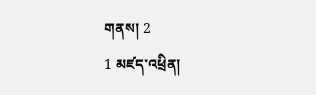གནས། 2
1 མཛད་འཕྲིན།